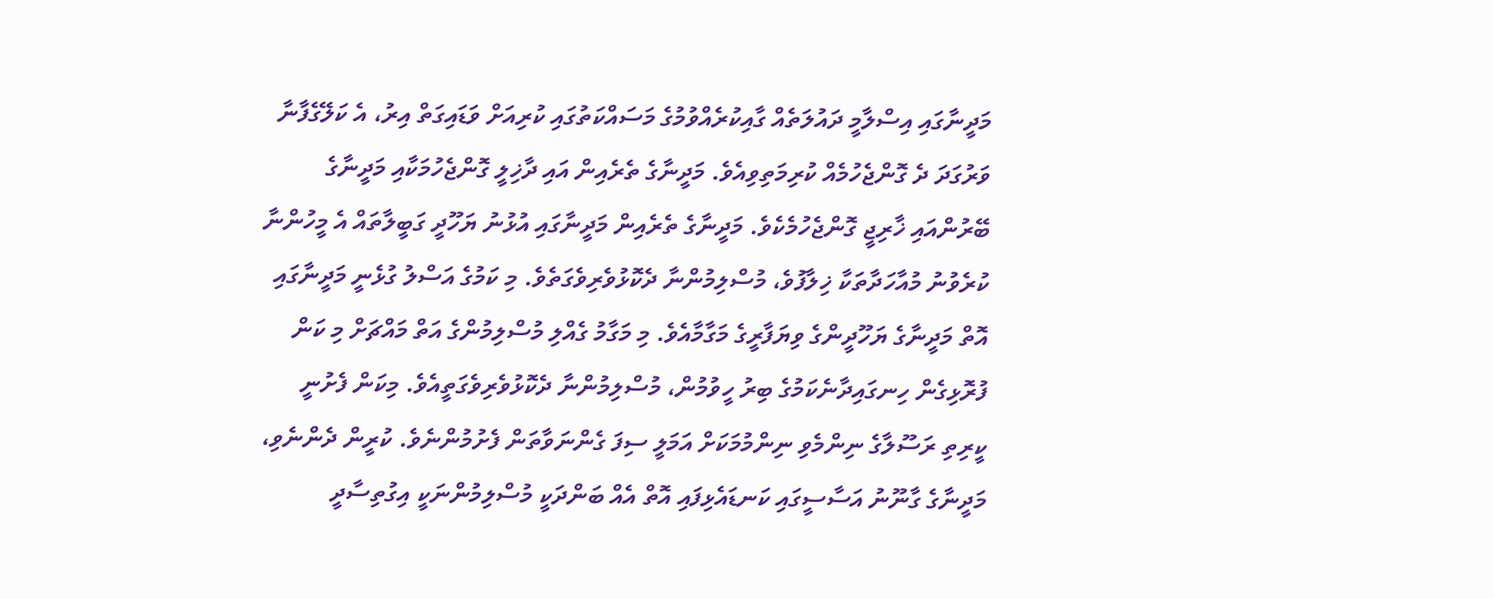މަދީނާގައި އިސްލާމީ ދައުލަތެއް ގާއިކުރެއްވުމުގެ މަސައްކަތުގައި ކުރިއަށް ވަޑައިގަތް އިރު، އެ ކަލޭގެފާނާ ވަރުގަދަ ދެ ގޮންޖެހުމެއް ކުރިމަތިވިއެވެ. މަދީނާގެ ތެރެއިން އައި ދާޚިލީ ގޮންޖެހުމަކާއި މަދީނާގެ ބޭރުންއައި ޚާރިޖީ ގޮންޖެހުމެކެވެ. މަދީނާގެ ތެރެއިން މަދީނާގައި އުޅުނު ޔަހޫދީ ގަބީލާތައް އެ މީހުންނާ ކުރެވުނު މުއާހަދާތަކާ ޚިލާފުވެ، މުސްލިމުންނާ ދެކޮޅުވެރިވެގަތެވެ. މި ކަމުގެ އަސްލު ގުޅެނީ މަދީނާގައި އޮތް މަދީނާގެ ޔަހޫދީންގެ ވިޔަފާރީގެ މަގާމާއެވެ. މި މަގާމު ގެއްލި މުސްލިމުންގެ އަތް މައްޗަށް މި ކަން ފުރޮޅިގެން ހިނގައިދާނެކަމުގެ ބިރު ހީވުމުން، މުސްލިމުންނާ ދެކޮޅުވެރިވެގަތީއެވެ. މިކަން ފެށުނީ ކީރިތި ރަސޫލާގެ ނިންމެވި ނިންމުމަކަށް އަމަލީ ސިފަ ގެންނަވާތަން ފެށުމުންނެވެ. ކުރީން ދެންނެވި، މަދީނާގެ ގާނޫނު އަސާސީގައި ކަނޑައެޅިފައި އޮތް އެއް ބަންދަކީ މުސްލިމުންނަކީ އިގުތިސާދީ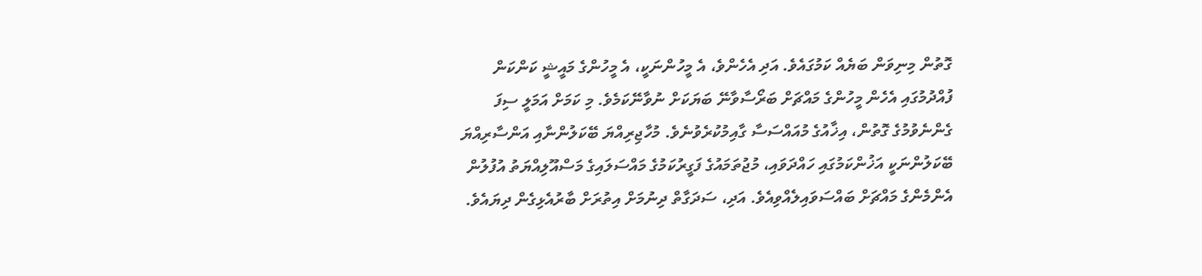ގޮތުން މިނިވަން ބަޔެއް ކަމުގައެވެ. އަދި އެހެންވެ، އެ މީހުންނަކީ، އެ މީހުންގެ މައީޝީ ކަންކަން ފުއްދުމުގައި އެހެން މީހުންގެ މައްޗަށް ބަރޯސާވާނޭ ބަޔަކަށް ނުވާނޭކަމެވެ. މި ކަމަށް އަމަލީ ސިފަ ގެންނެވުމުގެ ގޮތުން، އިޚާއުގެ މުއައްސަސާ ގާއިމުކުރެވުނެވެ. މުހާޖިރިއްޔަ ބޭކަލުންނާއި އަންސާރިއްޔަ ބޭކަލުންނަކީ އަޚުންކަމުގައި ހައްދަވައި، މުޖުތަމައުގެ ފަގީރުކަމުގެ މައްސަލައިގެ މަސްއޫލިއްޔަތު އުފުލުން އެންމެންގެ މައްޗަށް ބައްސަވައިލެއްވިއެވެ. އަދި، ސަދަގާތް ދިނުމަށް އިތުރަށް ބާރުއެޅިގެން ދިޔައެވެ.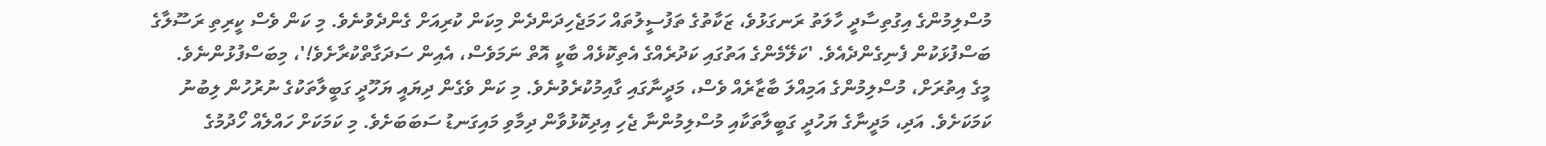މުސްލިމުންގެ އިގުތިސާދީ ހާލަތު ރަނގަޅުވެ، ޒަކާތުގެ ތަފުސީލުތައް ހަމަޖެހިދަންދެން މިކަން ކުރިއަށް ގެންދެވުނެވެ. މި ކަން ވެސް ކީރިތި ރަސޫލާގެ ބަސްފުޅަކުން ފެނިގެންދެއެވެ. 'ކަލޭމެންގެ އަތުގައި ކަދުރެއްގެ އެތިކޮޅެއް ބާކީ އޮތް ނަމަވެސް، އެއިން ސަދަގާތްކުރާށެވެ!'، މިބަސްފުޅުންނެވެ.
މީގެ އިތުރަށް، މުސްލިމުންގެ އަމިއްލަ ބާޒާރެއް ވެސް، މަދީނާގައި ގާއިމުކުރެވުނެވެ. މި ކަން ވެގެން ދިޔައީ ޔަހޫދީ ގަބީލާތަކުގެ ނުރުހުން ލިބުނު ކަމަކަށެވެ. އަދި، މަދީނާގެ ޔަހުދީ ގަބީލާތަކާއި މުސްލިމުންނާ ޖެހި އިދިކޮޅުވާން ދިމާވި މައިގަނޑު ސަބަބަށެވެ. މި ކަމަކަށް ހައްލެއް ހޯދުމުގެ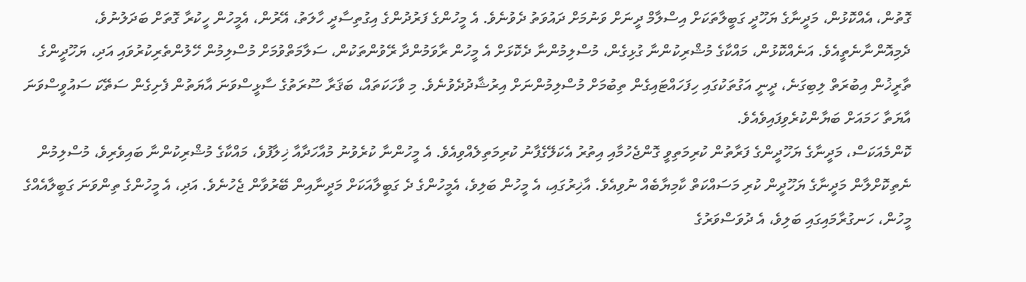ގޮތުން، އެއްކޮޅުން، މަދީނާގެ ޔަހޫދީ ގަބީލާތަކަށް އިސްލާމް ދީނަށް ވަނުމަށް ދައުވަތު ދެވުނެވެ. އެ މީހުންގެ ފަރުދުންގެ އިގުތިސާދީ ހާލަތު، އޭރުން، އެމީހުން ހީކުރާ ގޮތަށް ބަދަލުނުވެ، ދެމިއޮންނާނެތީއެވެ. އަނެއްކޮޅުން، މައްކާގެ މުޝްރިކުންނާ ގުޅިގެން، މުސްލިމުންނާ ދެކޮޅަށް އެ މީހުން ރާވަމުންދާ ރޭވުންތަކުން، ސަލާމަތްވުމަށް މުސްލިމުން ހޭލުންތެރިކުރުވައި އަދި، ޔަހޫދީންގެ ތާރީޚުން އިބުރަތް ލިބިގަނެ، ދީނީ އަގުތަކުގައި ހިފަހައްޓައިގެން ތިބުމަށް މުސްލިމުންނަށް އިރުޝާދުދެވުނެވެ. މި ވާހަކަތައް، ބަޤަރާ ސޫރަތުގެ ސާޅީސްވަނަ އާޔަތުން ފެށިގެން ސަތޭކަ ސައުވީސްވަނަ އާޔަތާ ހަމައަށް ބަޔާންކުރެވިފައިވެއެވެ.
ކޮންމެއަކަސް، މަދީނާގެ ޔަހޫދީންގެ ފަރާތުން ކުރިމަތިވީ ގޮންޖެހުމާއި އިތުރު އެކަލޭގެފާނު ކުރިމަތިލެއްވިއެވެ. އެ މީހުންނާ ކުރެވުނު މުއާހަދާއާ ޚިލާފުވެ، މައްކާގެ މުޝްރިކުންނާ ބައިވެރިވެ، މުސްލިމުން ނެތިކޮށްލާން މަދީނާގެ ޔަހޫދީން ކުރި މަސައްކަތް ކާމިޔާބެއް ނުވިއެވެ. އާޚިރުގައި، އެ މީހުން ބަލިވެ، އެމީހުންގެ ދެ ގަބީލާއަކަށް މަދީނާއިން ބޭރުވާން ޖެހުނެވެ. އަދި، އެ މީހުންގެ ތިންވަނަ ގަބީލާއެއްގެ މީހުން، ހަނގުރާމައިގައި ބަލިވެ، އެ ދުވަސްވަރުގެ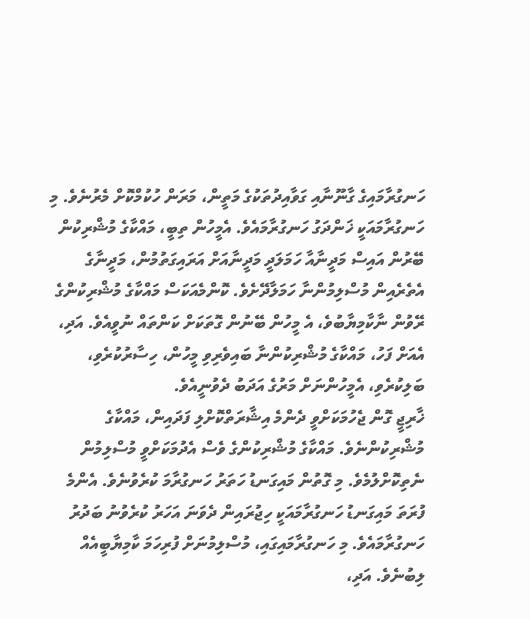ހަނގުރާމައިގެ ގާނޫނާއި ގަވާއިދުތަކުގެ މަތީން، މަރަން ހުކުމްކޮށް މެރުނެވެ. މި ހަނގުރާމައަކީ ޚަންދަގު ހަނގުރާމައެވެ. އެމީހުން ތިބީ، މައްކާގެ މުޝްރިކުން ބޭރުން އައިސް މަދީނާއާ ހަމަލަދީ މަދީނާއަށް އަރައިގަތުމުން، މަދީނާގެ އެތެރެއިން މުސްލިމުންނާ ހަމަލާދޭށެވެ. ކޮންމެއަކަސް މައްކާގެ މުޝްރިކުންގެ ރޭވުން ނާކާމިޔާބުވެ، އެ މީހުން ބޭނުން ގޮތަކަށް ކަންތައް ނުވީއެވެ. އަދި، އެއަށް ފަހު، މައްކާގެ މުޝްރިކުންނާ ބައިވެރިވި މީހުން، ހިސާރުކުރެވި، ބަލިކުރެވި، އެމީހުންނަށް މަރުގެ އަދަބު ދެވުނީއެވެ.
ޚާރިޖީ ގޮން ޖެހުމަކަށްވީ ދެންމެ އިޝާރަތްކޮށްލި ފަދައިން، މައްކާގެ މުޝްރިކުންނެވެ. މައްކާގެ މުޝްރިކުންގެ ވެސް އެދުމަކަށްވީ މުސްލިމުން ނެތިކޮށްލުމެވެ. މި ގޮތުން މައިގަނޑު ހަތަރު ހަނގުރާމަ ކުރެވުނެވެ. އެންމެ ފުރަތަ މައިގަނޑު ހަނގުރާމައަކީ ހިޖުރައިން ދެވަނަ އަހަރު ކުރެވުނު ބަދުރު ހަނގުރާމައެވެ. މި ހަނގުރާމައިގައި، މުސްލިމުނަށް ފުރިހަމަ ކާމިޔާބީއެއް ލިބުނެވެ. އަދި،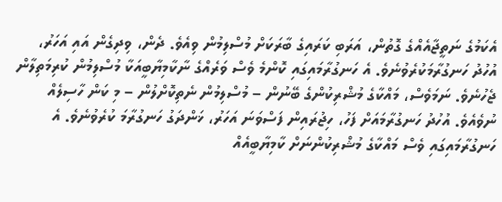އެކަމުގެ ނަތީޖާއެއްގެ ގޮތުން، އަރަބި ކަރައިގެ ބާރަކަށް މުސްލިމުން ވިއެވެ. ދެން، ވިދިގެން އައި އަހަރު، އުހުދު ހަނގުރާމަކުރެވުނެވެ. އެ ހަނގުރާމައިގައި ކޮންމެ ވެސް ވަރެއްގެ ނާކާމިޔާބީއަކާ މުސްލިމުން ކުރިމަތިލާން ޖެހުނެވެ. ނަމަވެސް، މައްކާގެ މުޝްރިކުންގެ ބޭނުން – މުސްލިމުން ނެތިކޮށްލުން – މި ކަން ހާސިލެއް ނުވެއެވެ. އުހުދު ހަނގުރާމައަށް ފަހު، ހިޖުރައިން ފަސްވަނަ އަހަރު، ޚަންދަގު ހަނގުރާމަ ކުރެވުނެވެ. އެ ހަނގުރާމައިގައި ވެސް މައްކާގެ މުޝްރިކުންނަށް ކާމިޔާބީއެއް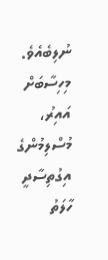ނުލިބެއެވެ.
މިހިސާބަށް އައިރު، މުސްލިމުންގެ އިގުތިސާދީ ހާލަތު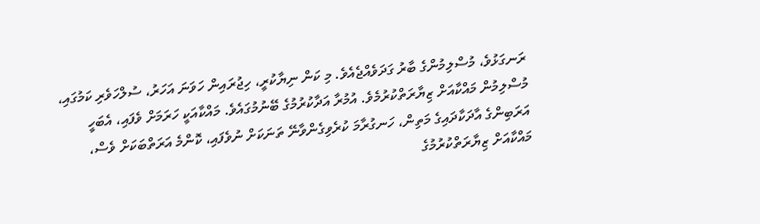ރަނގަޅުވެ، މުސްލިމުންގެ ބާރު ގަދަވެއްޖެއެވެ. މި ކަން ނިޔާކުރީ، ހިޖުރައިން ހަވަނަ އަހަރު، ސުލްހަވެރި ކަމުގައި، މުސްލިމުން މައްކާއަށް ޒިޔާރަތްކުރުމެވެ. އުމުރާ އަދާކުރުމުގެ ބޭނުމުގައެވެ. މައްކާއަކީ ހަރަމަށް ވެފައި، އެބަހީ އަރަބިންގެ އާދަކާދައިގެ މަތިން، ހަނގުރާމަ ކުރެވިގެންވާނޭ ތަނަކަށް ނުވެފައި، ކޮންމެ އަރަތްބަކަށް ވެސް، މައްކާއަށް ޒިޔާރަތްކުރުމުގެ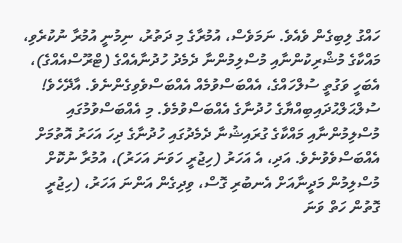ހައްގު ލިބިގެން ވެއެވެ. ނަމަވެސް، އުމުރާގެ މި ދަތުރު، ނިމުނީ އުމުރާ ނުކުރެވި، މައްކާގެ މުޝްރިކުންނާއި މުސްލިމުންނާ ދެމެދު ހުދުނާއެއްގެ (ޓްރޫސްއެއްގެ)، އެބަހީ ވަގުތީ ސުލްހައްގެ، އެއްބަސްވުމެއް އެއްބަސްވެވިގެންނެވެ. އާދޭހެވެ! ސުލްޙަލްޙުދައިބިއްޔާގެ ހުދުނާގެ އެއްބަސްވުމެވެ. މި އެއްބަސްވުމުގައި މުސްލިމުންނާއި މައްކާގެ ގުރައިޝުނާ ދެމެދުގައި ހުދުނާގެ ދިހަ އަހަރު އޮތުމަށް އެއްބަސްވެވުނެވެ. އަދި، އެ އަހަރު (ހިޖުރީ ހަވަނަ އަހަރު)، އުމުރާ ނުކޮށް މުސްލިމުން މަދީނާއަށް އެނބުރި ގޮސް، ވިދިގެން އަންނަ އަހަރު، (ހިޖުރީ ގޮތުން ހަތް ވަނަ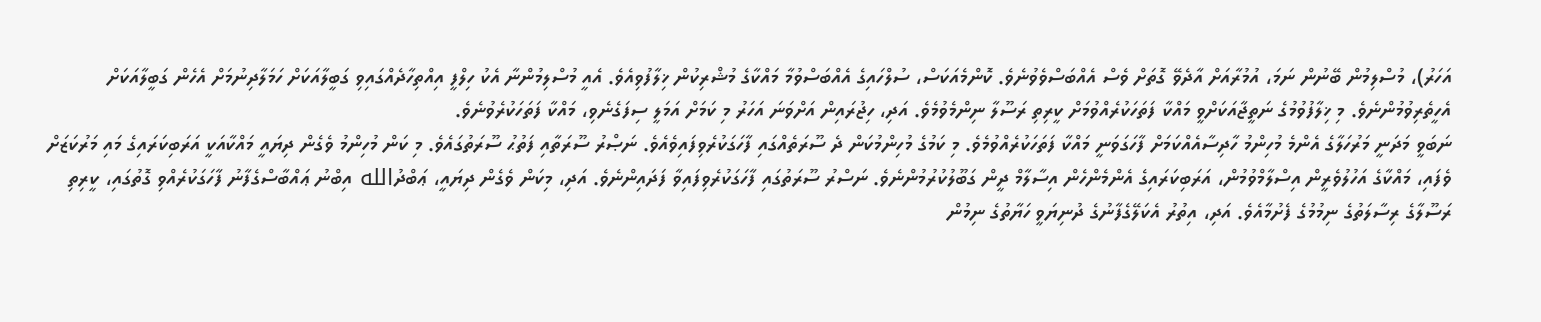އަހަރު)، މުސްލިމުން ބޭނުން ނަމަ، އުމުރާއަށް އާދެވޭ ގޮތަށް ވެސް އެއްބަސްވެވުނެވެ. ކޮންމެއަކަސް، ސުލްހައިގެ އެއްބަސްވުމާ މައްކާގެ މުޝްރިކުން ޚިލާފުވިއެވެ. އެއީ މުސްލިމުންނާ އެކު ހިލްފީ އިއްތިހާދެއްގައިވި ގަބީލާއަކަށް ހަމަލާދިނުމަށް އެހެން ގަބީލާއަކަށް އެހީތެރިވުމުންނެވެ. މި ޚިލާފުވުމުގެ ނަތީޖާއަކަށްވީ މައްކާ ފަތަހަކުރެއްވުމަށް ކީރިތި ރަސޫލާ ނިންމެވުމެވެ. އަދި، ހިޖުރައިން އަށްވަނަ އަހަރު މި ކަމަށް އަމަލީ ސިފަގެނެވި، މައްކާ ފަތަހަކުރެވުނެވެ.
ނަބަވީ މަދަނީ މަރުހަލާގެ އެންމެ މުހިންމު ހާދިސާއެއްކަމަށް ފާހަގަވަނީ މައްކާ ފަތަހަކުރެއްވުމެވެ. މި ކަމުގެ މުހިންމުކަން ދެ ސޫރަތެއްގައި ފާހަގަކުރެވިފައިވެއެވެ. ނަޞްރު ސޫރަތާއި ފަތުޙު ސޫރަތުގައެވެ. މި ކަން މުހިންމު ވެގެން ދިޔައީ މައްކާއަކީ އަރަބިކަރައިގެ މައި މަރުކަޒަށް ވެފައި، މައްކާގެ އަހުލުވެރީން އިސްލާމްވުމުން، އަރަބިކަރައިގެ އެންމެންހެން އިސާލާމް ދީން ގަބޫލުކުރުމުންނެވެ. ނަސްރު ސޫރަތުގައި ފާހަގަކުރެވިފައިވާ ފަދައިންނެވެ. އަދި، މިކަން ވެގެން ދިޔައީ، ޢަބްދުالله އިބްނު ޢައްބާސްގެފާނު ފާހަގަކުރެއްވި ގޮތުގައި، ކީރިތި ރަސޫލާގެ ރިސާލަތުގެ ނިމުމުގެ ފެށުމާއެވެ. އަދި، އިތުރު އެކަލޭގެފާނުގެ ދުނިޔަވީ ހަޔާތުގެ ނިމުން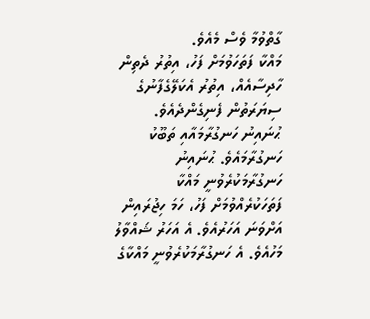ގާތްވުމާ ވެސް މެއެވެ.
މައްކާ ފަތަހަވުމަށް ފަހު، އިތުރު ދެތިން ހާދިސާއެއް، އިތުރު އެކަލޭގެފާނުގެ ސިޔަރަތުން ފެނިގެންދެއެވެ. ޙުނައިނު ހަނގުރާމައާއި ތަބޫކު ހަނގުރާމައެވެ. ޙުނައިނު ހަނގުރާމަކުރެވުނީ މައްކާ ފަތަހަކުރެއްވުމަށް ފަހު، ހަމަ ހިޖުރައިން އަށްވަނަ އަހަރުއެވެ. އެ އަހަރު ޝައްވާލު މަހުއެވެ. އެ ހަނގުރާމަކުރެވުނީ މައްކާގެ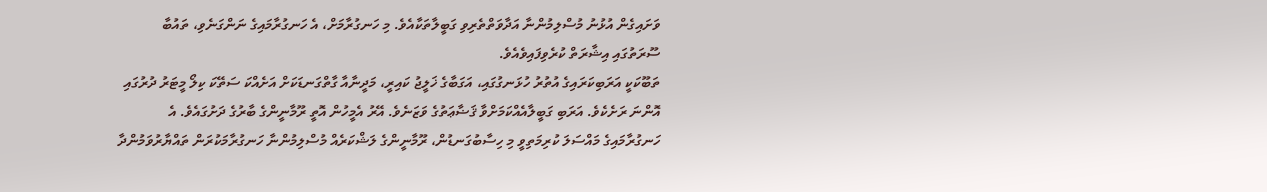ވަށައިގެން އުޅުނު މުސްލިމުންނާ އަދާވަތްތެރިވި ގަބީލާތަކާއެވެ. މި ހަނގުރާމަށް، އެ ހަނގުރާމައިގެ ނަންގަނެވި، ތައުބާ ސޫރަތުގައި އިޝާރަތް ކުރެވިފައިވެއެވެ.
ތަބޫކަކީ އަރަބިކަރައިގެ އުތުރު ހުޅަނގުގައި، އަގަބާގެ ޚަލީޖު ކައިރީ، މަދީނާއާ ގާތްގަނޑަކަށް އަށެއްކަ ސަތޭކަ ކިލޯ މީޓަރު ދުރުގައި އޮންނަ ރަށެކެވެ. އަރަބި ގަބީލާއެއްކަމަށްވާ ޤަޟާޢަތުގެ ވަޒަނެވެ. އޭރު އެމީހުން އޮތީ ރޫމާނީންގެ ބާރުގެ ދަށުގައެވެ. އެ ހަނގުރާމައިގެ މައްސަލަ ކުރިމަތިވީ މި ހިސާބުގަނޑުން، ރޫމާނީންގެ ލަޝްކަރެއް މުސްލިމުންނާ ހަނގުރާމަކުރަން ތައްޔާރުވަމުންދާ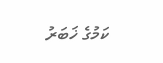ކަމުގެ ޚަބަރު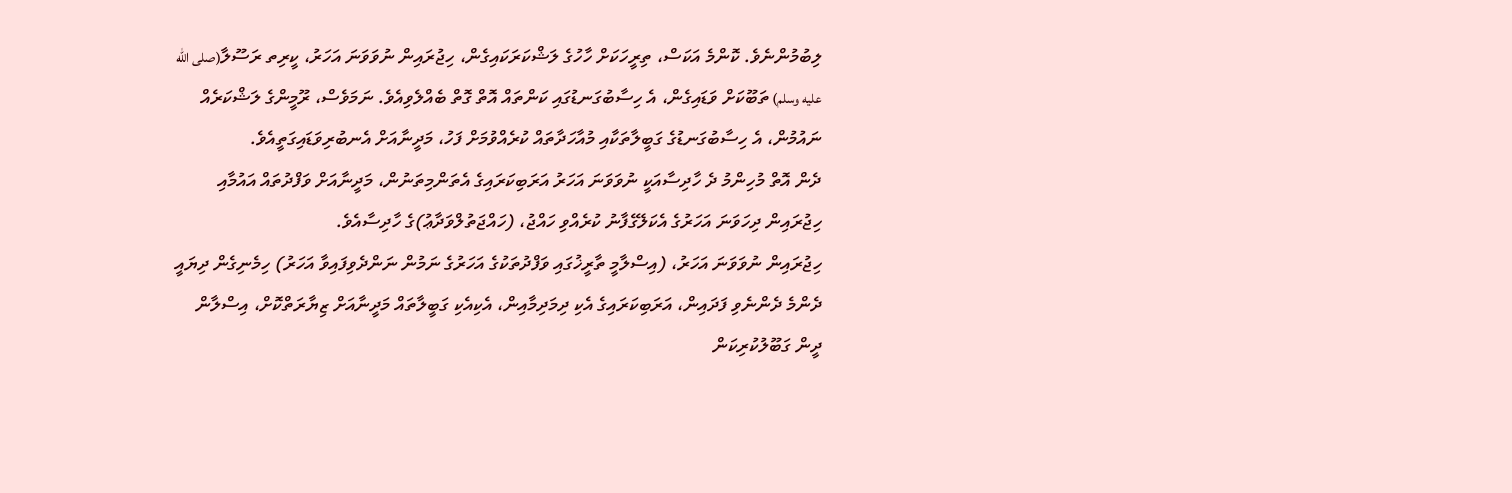ލިބުމުންނެވެ. ކޮންމެ އަކަސް، ތިރީހަކަށް ހާހުގެ ލަޝްކަރަކައިގެން، ހިޖުރައިން ނުވަވަނަ އަހަރު، ކީރިތ ރަސޫލާ(صلى الله عليه وسلم) ތަބޫކަށް ވަޑައިގެން، އެ ހިސާބުގަނޑުގައި ކަންތައް އޮތް ގޮތް ބެއްލެވިއެވެ. ނަމަވެސް، ރޫމީންގެ ލަޝްކަރެއް ނައުމުން، އެ ހިސާބުގަނޑުގެ ގަބީލާތަކާއި މުއާހަދާތައް ކުރެއްވުމަށް ފަހު، މަދީނާއަށް އެނބުރިވަޑައިގަތީއެވެ.
ދެން އޮތް މުހިންމު ދެ ހާދިސާއަކީ ނުވަވަނަ އަހަރު އަރަބިކަރައިގެ އެތަންމިތަނުން، މަދީނާއަށް ވަފްދުތައް އައުމާއި ހިޖުރައިން ދިހަވަނަ އަހަރުގެ އެކަލޭގެފާނު ކުރެއްވި ހައްޖު، (ހައްޖަތުލްވަދާޢު)ގެ ހާދިސާއެވެ.
ހިޖުރައިން ނުވަވަނަ އަހަރު، (އިސްލާމީ ތާރީޚުގައި ވަފްދުތަކުގެ އަހަރުގެ ނަމުން ނަންދެވިފައިވާ އަހަރު) ހިމެނިގެން ދިޔައީ ދެންމެ ދެންނެވި ފަދައިން، އަރަބިކަރައިގެ އެކި ދިމަދިމާއިން، އެކިއެކި ގަބީލާތައް މަދީނާއަށް ޒިޔާރަތްކޮށް، އިސްލާން ދީން ގަބޫލުކުރިކަން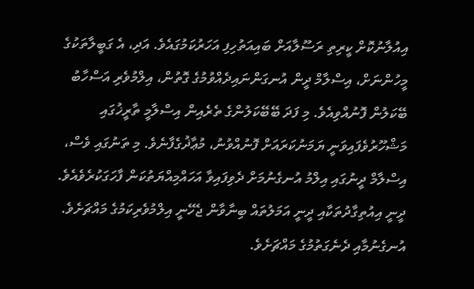އިއުލާނުކޮށް ކީރިތި ރަސޫލާއަށް ބައިއަތުހިފި އަހަރުކަމުގައެވެ. އަދި، އެ ގަބީލާތަކުގެ މީހުންނަށް، އިސްލާމް ދީން އުނގަންނައިދެއްވުމުގެ ގޮތުން، އިލްމުވެރި އަސްހާބު ބޭކަލުން ފޮނުއްވިއެވެ. މި ފަދަ ބޭބޭކަލުންގެ ތެރެއިން އިސްލާމީ ތާރީޚުގައި މަޝްހޫރުވެފައިވަނީ ޔަމަނުކަރައަށް ފޮނުއްވުނު، މުޢާޛުގެފާނެވެ. މި ތަނުގައި ވެސް، އިސްލާމް ދީނުގައި އިލްމު އުނގެނުމަށް ދެވިފައިވާ އަހައްމިއްޔަތުކަން ފާހަގަކުރެވެއެވެ. ދީނީ އިއުތިގާދުތަކާއި ދީނީ އަމަލުތައް ބިނާވާން ޖެހޭނީ އިލްމުވެރިކަމުގެ މައްޗަށެވެ. އުނގެނުމާއި ދެނެގަތުމުގެ މައްޗަށެވެ.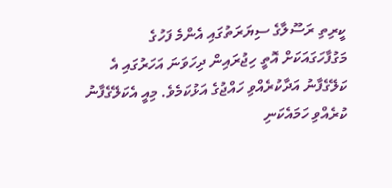ކީރިތި ރަސޫލާގެ ސިޔަރަތުގައި އެންމެ ފަހުގެ މަގުފާހަގައަކަށް އޮތީ ހިޖުރައިން ދިހަވަނަ އަހަރުގައި އެ ކަލޭގެފާނު އަދާކުރެއްވި ހައްޖުގެ އަޅުކަމެވެ. މިއީ އެކަލޭގެފާނު ކުރެއްވި ހަމައެކަނި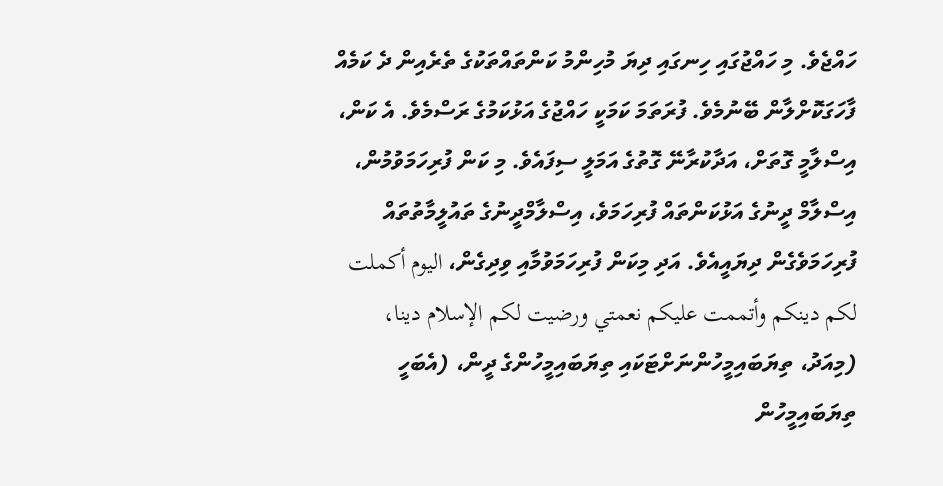ހައްޖެވެ. މި ހައްޖުގައި ހިނގައި ދިޔަ މުހިންމު ކަންތައްތަކުގެ ތެރެއިން ދެ ކަމެއް ފާހަގަކޮށްލާން ބޭނުމެވެ. ފުރަތަމަ ކަމަކީ ހައްޖުގެ އަޅުކަމުގެ ރަސްމެވެ. އެ ކަން، އިސްލާމީ ގޮތަށް، އަދާކުރާނޭ ގޮތުގެ އަމަލީ ސިފައެވެ. މި ކަން ފުރިހަމަވުމުން، އިސްލާމް ދީނުގެ އަޅުކަންތައް ފުރިހަމަވެ، އިސްލާމްދީނުގެ ތައުލީމާތުތައް ފުރިހަމަވެގެން ދިޔައީއެވެ. އަދި މިކަން ފުރިހަމަވުމާއި ވިދިގެން، اليوم أكملت لكم دينكم وأتممت عليكم نعمتي ورضيت لكم الإسلام دينا، (މިއަދު، ތިޔަބައިމީހުންނަށްޓަކައި ތިޔަބައިމީހުންގެ ދީން، (އެބަހީ ތިޔަބައިމީހުން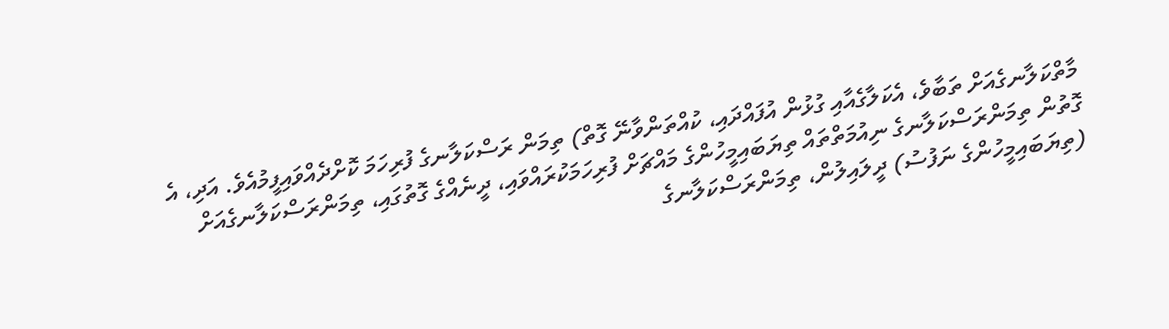މާތްކަލާނގެއަށް ތަބާވެ، އެކަލާގެއާއި ގުޅުން އުފައްދައި، ކުއްތަންވާނޭ ގޮތް) ތިމަން ރަސްކަލާނގެ ފުރިހަމަ ކޮށްދެއްވައިފީމުއެވެ. އަދި، އެ ގޮތުން ތިމަންރަސްކަލާނގެ ނިއުމަތްތައް ތިޔަބައިމީހުންގެ މައްޗަށް ފުރިހަމަކުރައްވައި، ދީނެއްގެ ގޮތުގައި، ތިމަންރަސްކަލާނގެއަށް (ތިޔަބައިމީހުންގެ ނަފުސު) ދީލައިލުން، ތިމަންރަސްކަލާނގެ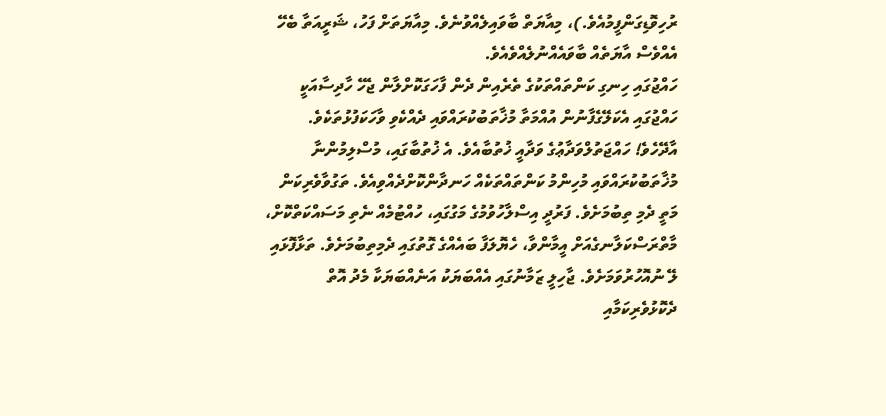ރުހިވޮޑިގަންފީމުއެވެ.)، މިއާޔަތް ބާވައިލެއްވުނެވެ. މިއާޔަތަށް ފަހު، ޝަރީއަތާ ބެހޭ އެއްވެސް އާޔަތެއް ބާވައެއްނުލެއްވެއެވެ.
ހައްޖުގައި ހިނގި ކަންތައްތަކުގެ ތެރެއިން ދެން ފާހަގަކޮށްލާން ޖެހޭ ހާދިސާއަކީ ހައްޖުގައި އެކަލޭގެފާނުން އުއްމަތާ މުޚާތަބުކުރައްވައި ދެއްކެވި ވާހަކަފުޅުތަކެވެ. އާދޭހެވެ! ހައްޖަތުލްވަދާޢުގެ ވަދާއީ ޚުތުބާއެވެ. އެ ޚުތުބާގައި، މުސްލިމުންނާ މުޚާތަބުކުރައްވައި މުހިންމު ކަންތައްތަކެއް ހަނދާންކޮށްދެއްވިއެވެ. ތަގުވާވެރިކަން މަތީ ދެމި ތިބުމަށެވެ. ފަރުދީ އިސްލާހުވުމުގެ މަގުގައި، ހުއްޓުމެއް ނެތި މަސައްކަތްކޮށް، މާތްރަސްކަލާނގެއަށް އީމާންވާ، ހެޔޮލަފާ ބައެއްގެ ގޮތުގައި ދެމިތިބުމަށެވެ. ތަޅާފޮޅައި ލޭ ނުއޮހުރުވަމަށެވެ. ޖާހިލީ ޒަމާނުގައި އެއްބަޔަކު އަނެއްބަޔަކާ މެދު އޮތް ދެކޮޅުވެރިކަމާއި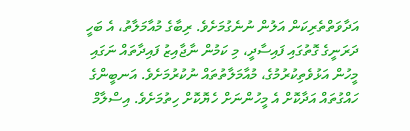އަދާވަތްތެރިކަން އަލުން ނުނެގުމަށެވެ. ރިބާގެ މުއާމަލާތު، އެ ބަހީ ދަރަނީގެ ގޮތުގައި ފައިސާދީ، މި ކަމުން ނާޖާއިޒު ފައިދާތައް ނަގައި މީހުން އަޅުވެތިކުރުމުގެ، މުއާމަލާތުތައް ނުކުރުމަށެވެ. އަނބީންގެ ހައްގުތައް އަދާކޮށް އެ މީހުންނަށް ހެޔޮކޮށް ހިތުމަށެވެ. އިސްލާމް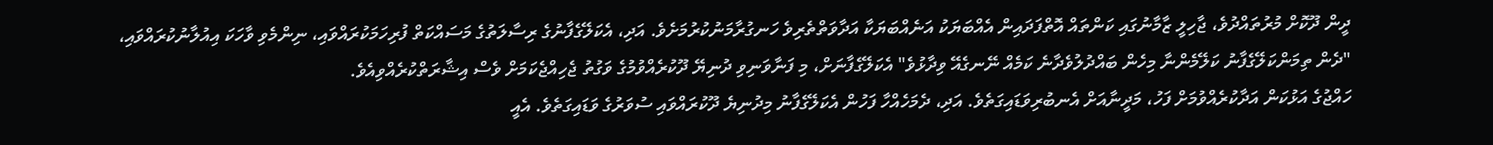ދީން ދޫކޮށް މުރުތައްދުވެ، ޖާހިލީ ޒާމާނުގައި ކަންތައް އޮތްފަދައިން އެއްބަޔަކު އަނެއްބަޔަކާ އަދާވަތްތެރިވެ ހަނގުރާމަނުކުރުމަށެވެ. އަދި، އެކަލޭގެފާނުގެ ރިސާލަތުގެ މަސައްކަތް ފުރިހަމަކުރައްވައި، ނިންމެވި ވާހަކަ އިއުލާނުކުރައްވައި، "ދެން ތިމަންކަލޭގެފާނު ކަލޭމެންނާ މިހެން ބައްދުލުވެދާނެ ކަމެއް ނޭނގެއޭ ވިދާޅުވެ" އެކަލޭގެފާނަށް، މި ފަނާވަނިވި ދުނިޔޭ ދޫކުރެއްވުމުގެ ވަގުތު ޖެހިއްޖެކަމަށް ވެސް އިޝާރަތްކުރެއްވިއެވެ.
ހައްޖުގެ އަޅުކަން އަދާކުރެއްވުމަށް ފަހު، މަދީނާއަށް އެނބުރިވަޑައިގަތެވެ. އަދި، ދެމަހެއްހާ ފަހުން އެކަލޭގެފާނު މިދުނިޔެ ދޫކުރައްވައި ސުވަރުގެ ވަޑައިގަތެވެ. އެއީ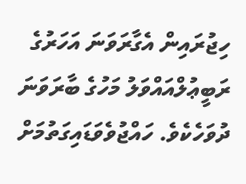ހިޖުރައިން އެގާރަވަނަ އަހަރުގެ ރަބީޢުލްއައްވަލު މަހުގެ ބާރަވަނަ ދުވަހެކެވެ. ހައްޖުވެވަޑައިގަތުމަށް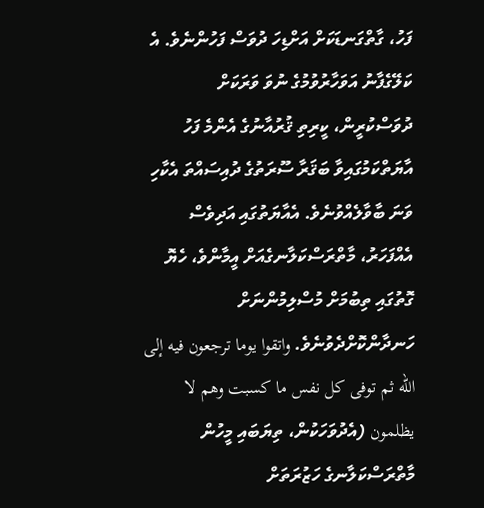ފަހު، ގާތްގަނޑަކަށް އަށްޑިހަ ދުވަސް ފަހުންނެވެ. އެ ކަލޭގެފާނު އަވަހާރުވުމުގެ ނުވަ ވަރަކަށް ދުވަސްކުރީން، ކީރިތި ޤުރުއާނުގެ އެންމެ ފަހު އާޔަތްކަމުގައިވާ ބަޤަރާ ސޫރަތުގެ ދުއިސައްތަ އެކާހި ވަނަ ބާވާލެއްވުނެވެ. އެއާޔަތުގައި އަދިވެސް އެއްފަހަރު، މާތްރަސްކަލާނގެއަށް އީމާންވެ، ހެޔޮ ގޮތުގައި ތިބުމަށް މުސްލިމުންނަށް ހަނދާންކޮށްދެވުނެވެ. واتقوا يوما ترجعون فيه إلى الله ثم توفى كل نفس ما كسبت وهم لا يظلمون (އެދުވަހަކުން، ތިޔަބައި މީހުން މާތްރަސްކަލާނގެ ހަޒުރަތަށް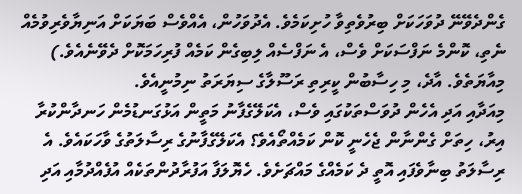ގެންދެވޭނޭ ދުވަހަކަށް ބިރުވެތިވާ ހުށިކަމެވެ. އެދުވަހުން، އެއްވެސް ބަޔަކަށް އަނިޔާވެރިވުމެއް ނެތި، ކޮންމެ ނަފްސަކަށް ވެސް، އެ ނަފްސެއް ލިބިގެން ކަމެއް ފުރިހަމަކޮށް ދެވޭނެއެވެ.) މިއާޔަތެވެ. އާދެ، މި ހިސާބުން ކީރިތި ރަސޫލާގެ ސިޔަރަތު ނިމުނީއެވެ.
މިއަދާއި އަދި އެހެން ދުވަސްތަކުގައި ވެސް، އެކަލޭގެފާނު މަތީން އަޅުގަނޑުމެން ހަނދާންކުރާ އިރު، ހިތަށް ގެންނާން ޖެހެނީ ކޮން ކަމެއްތޯއެވެ؟ އެކަލޭގެފާނުގެ ރިސާލަތުގެ ވާހަކައެވެ. އެ ރިސާލަތު ބިނާވެފައި އޮތީ ދެ ކަމެއްގެ މައްޗަށެވެ. ހެޔޮލަފާ އަފުރާދުންތަކެއް އުފެއްދުމާއި އަދި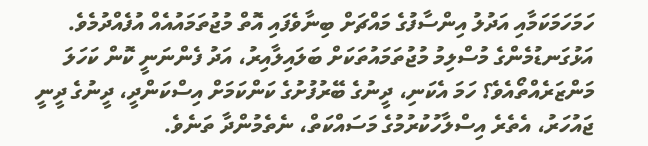ހަމަހަމަކަމާއި އަދުލު އިންސާފުގެ މައްޗަށް ބިނާވެފައި އޮތް މުޖުތަމައުއެއް އުފެއްދުމެވެ. އަޅުގަނޑުމެންގެ މުސްލިމު މުޖުތަމައުތަކަށް ބަލައިލާއިރު، އަދު ފެންނަނީ ކޮން ކަހަލަ މަންޒަރެއްތޯއެވެ؟ ހަމަ އެކަނި، ދީނުގެ ބޭރުފުށުގެ ކަންކަމަށް އިސްކަންދީ، ދީނުގެ ދީނީ ޖައުހަރު، އެތެރެ އިސްލާހުކުރުމުގެ މަސައްކަތް، ނެތެމުންދާ ތަނެވެ.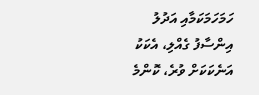ހަމަހަމަކަމާއި އަދުލު އިންސާފު ގެއްލި، އެކަކު އަނެކަކަށް ވުރެ، ކޮންމެ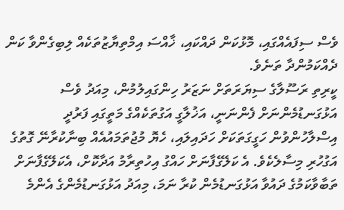ވެސް ސިފައެއްގައި، މޮޅުކަން ދައްކައި، ޚާއްސަ އިމްތިޔާޒުތަކެއް ލިބިގެންވާ ކަން ދެއްކަމުންދާ ތަނެވެ.
ކީރިތި ރަސޫލާގެ ސިޔަރަތަށް ނަޒަރު ހިންގައިލުމުން، މިއަދު ވެސް އަޅުގަނޑުމެންނަށް ފެންނަނީ، އަޚުލާގީ އަގުތަކެއްގެ މަތީގައި ފަރުދީ އިސްލާހުންވުން ހަގީގަތަކަށް ހަދައިލައި، ހެޔޮ މުޖުތަމައުއެއް ބިނާކުރާނޭ ގޮތުގެ އަގުހުރި މިސާލެކެވެ. އެ ކަލޭގެފާނަށް ހައްގު އިހުތިރާމު އަދާކޮށް، އެކަލޭގެފާނަށް ތަބާވާކަމުގެ ދައުވާ އަޅުގަނޑުމެން ކުރާ ނަމަ، މިއަދު އަޅުގަނޑުމެންގެ އެންމެ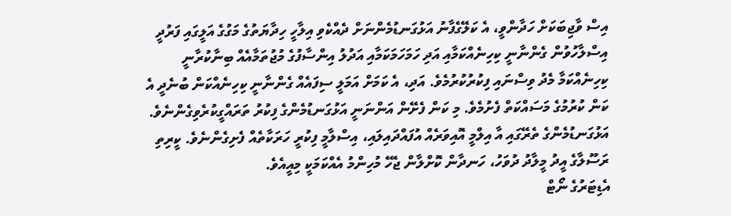އިސް ވާޖިބަކަށް ހަދާންވީ، އެ ކަލޭގެފާނު އަޅުގަނޑުމެންނަށް ދެއްކެވި އިލާހީ ހިދާޔަތުގެ މަގުގެ އަލީގައި ފަރުދީ އިސްލާހުވުން ގެންނާނީ ކިހިނެއްކަމާއި އަދި ހަމަހަމަކަމާއި އަދުލު އިންސާފުގެ މުޖުތަމާއެއް ބިނާކުރާނީ ކިހިނެއްކަމާ މެދު ވިސްނައި ފިކުރުކުރުމެވެ. އަދި، އެ ކަމަށް އަމަލީ ސިފައެއް ގެންނާނީ ކިހިނެއްކަން ބުނެދީ އެ ކަން ކުރުމުގެ މަސައްކަތް ފެށުމެވެ. މި ކަން ފެށޭން އަންނަނީ އަޅުގަނޑުމެންގެ ފިކުރު ތަރައްގީކުރެވިގެންނެވެ. އަޅުގަނޑުމެންގެ ތެރޭގައި އާ އިލްމީ އޮއިވަރެއް އުފައްދައިލައި، އިސްލާމީ ފިކުރީ ހަރަކާތެއް ފެށިގެންނެވެ. ކީރިތި ރަސޫލާގެ އީދު މީލާދު ދުވަހު، ހަނދާން ކޮށްލާން ޖެހޭ މުހިންމު އެއްކަމަކީ މިއީއެވެ.
އެޑިޓަރުގެ ނޯޓް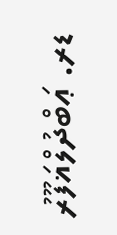ޑރ. ޢަބްދުލްޣަފޫރު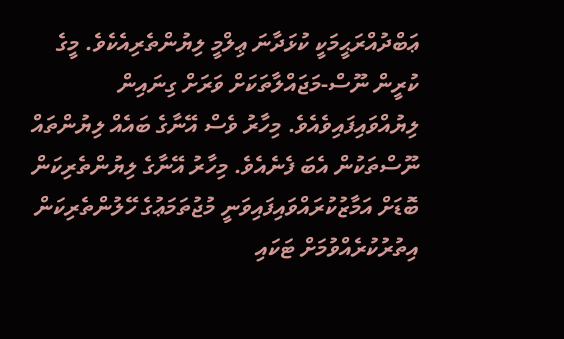ޢަބްދުއްރަޙީމަކީ ކުޅަދާނަ ޢިލްމީ ލިޔުންތެރިއެކެވެ. މީގެ ކުރީން ނޫސް-މަޖައްލާތަކަށް ވަރަށް ގިނައިން ލިޔުއްވައިފައިވެއެވެ. މިހާރު ވެސް އޭނާގެ ބައެއް ލިޔުންތައް ނޫސްތަކުން އެބަ ފެނެއެވެ. މިހާރު އޭނާގެ ލިޔުންތެރިކަން ބޮޑަށް އަމާޒުކުރައްވައިފައިވަނީ މުޖުތަމަޢުގެ ހޭލުންތެރިކަން އިތުރުކުރެއްވުމަށް ޓަކައި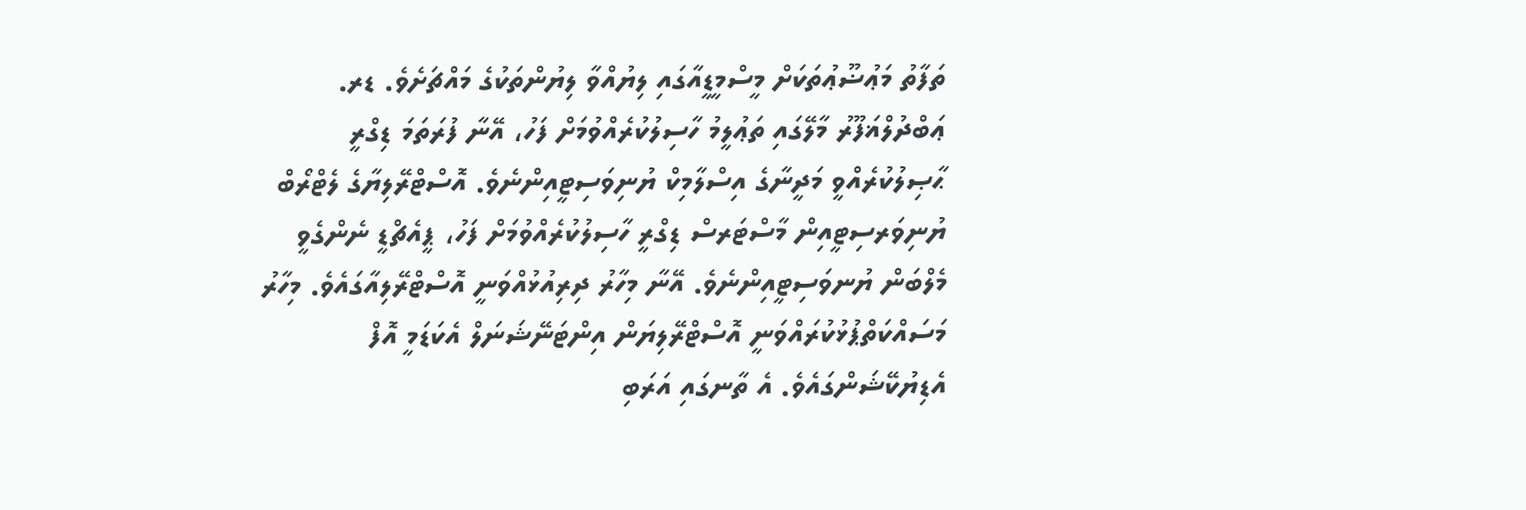ތަފާތު މަޢުޟޫޢުތަކަށް މީސްމީޑީއާގައި ލިޔުއްވާ ލިޔުންތަކުގެ މައްޗަށެވެ. ޑރ. ޢަބްދުލްޣަފޫރު މާލޭގައި ތަޢުލީމު ހާސިލުކުރެއްވުމަށް ފަހު، އޭނާ ފުރަތަމަ ޑިގްރީ ޙާޞިލުކުރެއްވީ މަދީނާގެ އިސްލާމިކް ޔުނިވަސިޓީއިންނެވެ. އޮސްޓްރޭލިޔާގެ ލެޓްރޯބް ޔުނިވަރސިޓީއިން މާސްޓަރސް ޑިގްރީ ހާސިލުކުރެއްވުމަށް ފަހު، ޕީއެޗްޑީ ނެންގެވީ މެލްބަން ޔުނވަސިޓީއިންނެވެ. އޭނާ މިހާރު ދިރިއުޅުއްވަނީ އޮސްޓްރޭލިއާގައެވެ. މިހާރު މަސައްކަތްޕުޅުކުރައްވަނީ އޮސްޓްރޭލިޔަން އިންޓަނޭޝަނަލް އެކަޑަމީ އޮފް އެޑިޔުކޭޝަންގައެވެ. އެ ތާނގައި އަރަބި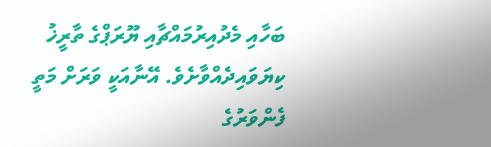ބަހާއި މެދުއިރުމައްޗާއި ޔޫރަޕްގެ ތާރީޚު ކިޔަވައިދެއްވާށެވެ. އޭނާއަކީ ވަރަށް މަތީ ފެންވަރުގެ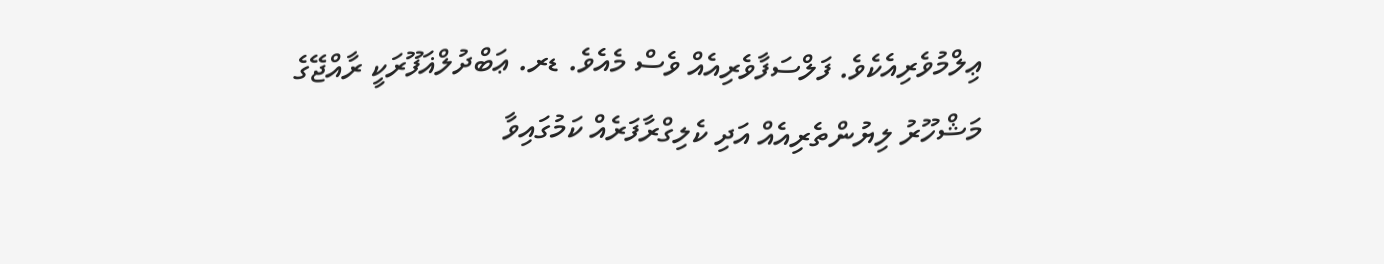ޢިލްމުވެރިއެކެވެ. ފަލްސަފާވެރިއެއް ވެސް މެއެވެ. ޑރ. ޢަބްދުލްޣަފޫރަކީ ރާއްޖޭގެ މަޝްހޫރު ލިޔުންތެރިއެއް އަދި ކެލިގްރާފަރެއް ކަމުގައިވާ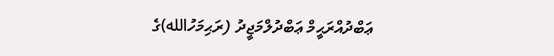ޢަބްދުއްރަޙީމް ޢަބްދުލްމަޖީދު (ރަޙިމަހުالله)ގެ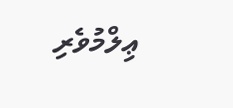ޢިލްމުވެރި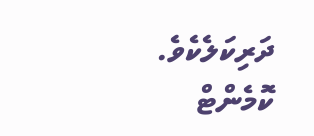ދަރިކަލެކެވެ.
ކޮމެންޓް